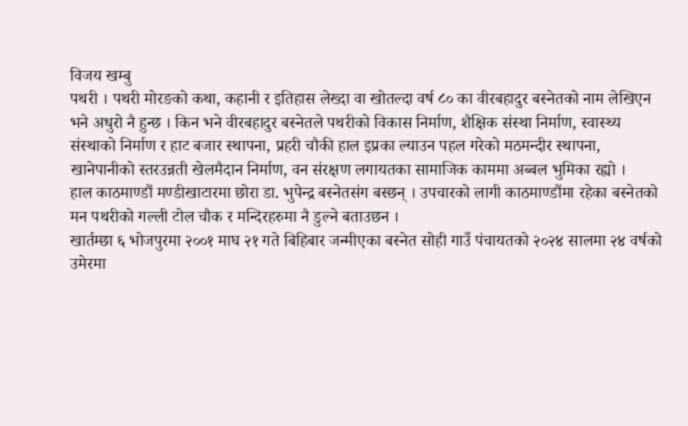विजय खम्बु
पथरी । पथरी मोरङको कथा, कहानी र इतिहास लेख्दा वा खोतल्दा वर्ष ८० का वीरबहादुर बस्नेतको नाम लेखिएन भने अधुरो नै हुन्छ । किन भने वीरबहादुर बस्नेतले पथरीको विकास निर्माण, शैक्षिक संस्था निर्माण, स्वास्थ्य संस्थाको निर्माण र हाट बजार स्थापना, प्रहरी चौकी हाल इप्रका ल्याउन पहल गरेको मठमन्दीर स्थापना, खानेपानीको स्तरउन्नती खेलमैदान निर्माण, वन संरक्षण लगायतका सामाजिक काममा अब्बल भुमिका रह्यो ।
हाल काठमाण्डौं मण्डीखाटारमा छोरा डा. भुपेन्द्र बस्नेतसंग बस्छन् । उपचारको लागी काठमाण्डौंमा रहेका बस्नेतको मन पथरीको गल्ली टोल चौक र मन्दिरहरुमा नै डुल्ने बताउछन ।
खार्तम्छा ६ भोजपुरमा २००१ माघ २१ गते बिहिबार जन्मीएका बस्नेत सोही गाउँ पंचायतको २०२४ सालमा २४ वर्षको उमेरमा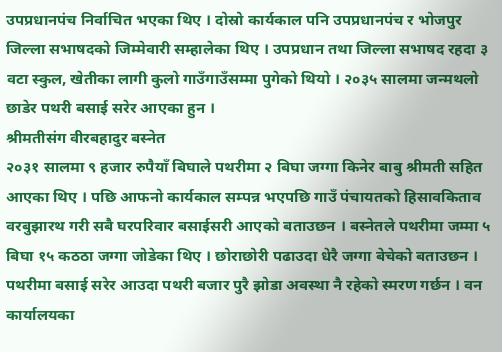उपप्रधानपंच निर्वाचित भएका थिए । दोस्रो कार्यकाल पनि उपप्रधानपंच र भोजपुर जिल्ला सभाषदको जिम्मेवारी सम्हालेका थिए । उपप्रधान तथा जिल्ला सभाषद रहदा ३ वटा स्कुल, खेतीका लागी कुलो गाउँगाउँसम्मा पुगेको थियो । २०३५ सालमा जन्मथलो छाडेर पथरी बसाई सरेर आएका हुन ।
श्रीमतीसंग वीरबहादुर बस्नेत
२०३१ सालमा ९ हजार रुपैयाँ बिघाले पथरीमा २ बिघा जग्गा किनेर बाबु श्रीमती सहित आएका थिए । पछि आफनो कार्यकाल सम्पन्न भएपछि गाउँ पंचायतको हिसावकिताव वरबुझारथ गरी सबै घरपरिवार बसाईसरी आएको बताउछन । बस्नेतले पथरीमा जम्मा ५ बिघा १५ कठठा जग्गा जोडेका थिए । छोराछोरी पढाउदा धेरै जग्गा बेचेको बताउछन ।
पथरीमा बसाई सरेर आउदा पथरी बजार पुरै झोडा अवस्था नै रहेको स्मरण गर्छन । वन कार्यालयका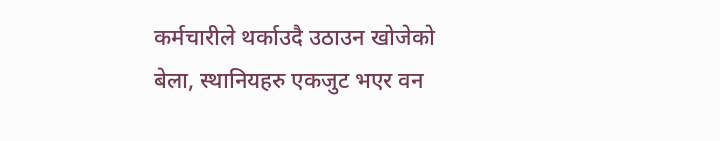कर्मचारीले थर्काउदै उठाउन खोजेको बेला, स्थानियहरु एकजुट भएर वन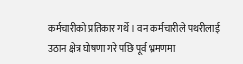कर्मचारीको प्रतिकार गर्थे । वन कर्मचारीले पथरीलाई उठान क्षेत्र घोषणा गरे पछि पूर्व भ्रमणमा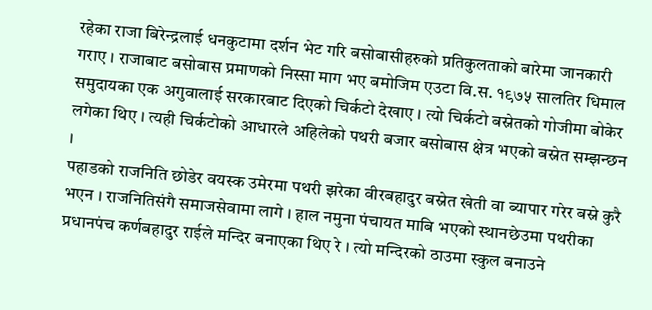रहेका राजा बिरेन्द्रलाई धनकुटामा दर्शन भेट गरि बसोबासीहरुको प्रतिकुलताको बारेमा जानकारी गराए । राजाबाट बसोबास प्रमाणको निस्सा माग भए बमोजिम एउटा वि.स. १९७५ सालतिर धिमाल समुदायका एक अगुवालाई सरकारबाट दिएको चिर्कटो देखाए । त्यो चिर्कटो बस्नेतको गोजीमा बोकेर लगेका थिए । त्यही चिर्कटोको आधारले अहिलेको पथरी बजार बसोबास क्षेत्र भएको बस्नेत सम्झन्छन ।
पहाडको राजनिति छोडेर वयस्क उमेरमा पथरी झरेका वीरबहादुर बस्नेत खेती वा ब्यापार गरेर बस्ने कुरै भएन । राजनितिसंगै समाजसेवामा लागे । हाल नमुना पंचायत माबि भएको स्थानछेउमा पथरीका प्रधानपंच कर्णबहादुर राईले मन्दिर बनाएका थिए रे । त्यो मन्दिरको ठाउमा स्कुल बनाउने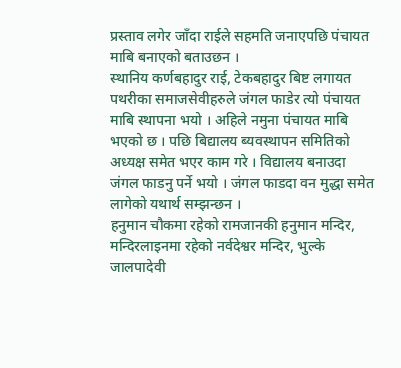प्रस्ताव लगेर जाँदा राईले सहमति जनाएपछि पंचायत माबि बनाएको बताउछन ।
स्थानिय कर्णबहादुर राई, टेकबहादुर बिष्ट लगायत पथरीका समाजसेवीहरुले जंगल फाडेर त्यो पंचायत माबि स्थापना भयो । अहिले नमुना पंचायत माबि भएको छ । पछि बिद्यालय ब्यवस्थापन समितिको अध्यक्ष समेत भएर काम गरे । विद्यालय बनाउदा जंगल फाडनु पर्ने भयो । जंगल फाडदा वन मुद्धा समेत लागेको यथार्थ सम्झन्छन ।
हनुमान चौकमा रहेको रामजानकी हनुमान मन्दिर, मन्दिरलाइनमा रहेको नर्वदेश्वर मन्दिर, भुल्के जालपादेवी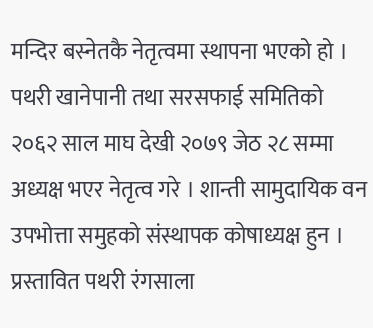मन्दिर बस्नेतकै नेतृत्वमा स्थापना भएको हो ।
पथरी खानेपानी तथा सरसफाई समितिको २०६२ साल माघ देखी २०७९ जेठ २८ सम्मा अध्यक्ष भएर नेतृत्व गरे । शान्ती सामुदायिक वन उपभोत्ता समुहको संस्थापक कोषाध्यक्ष हुन । प्रस्तावित पथरी रंगसाला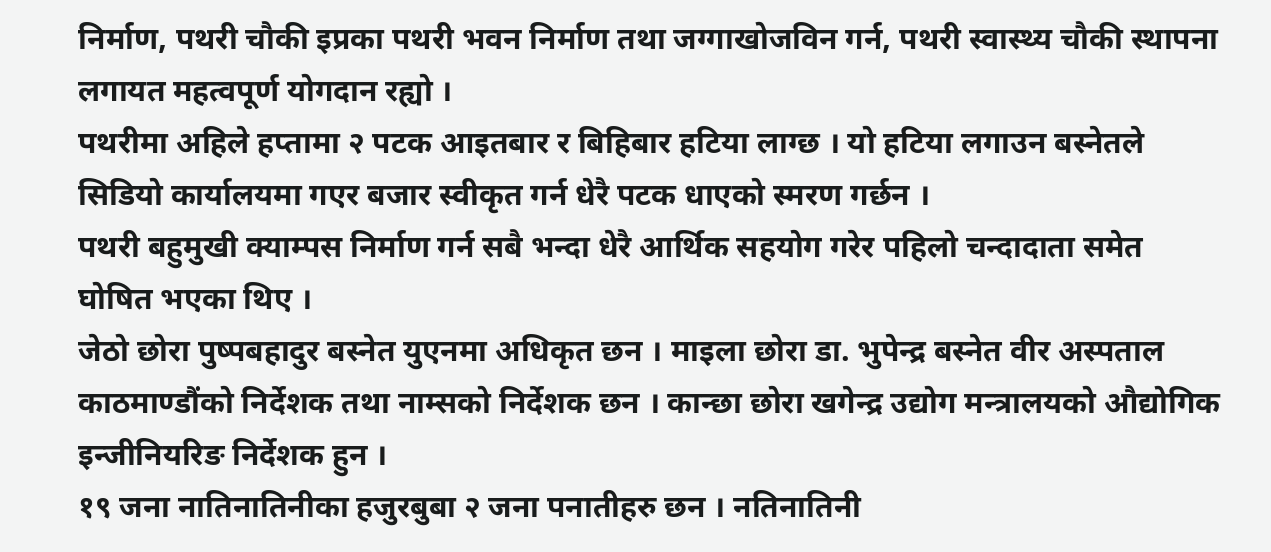निर्माण, पथरी चौकी इप्रका पथरी भवन निर्माण तथा जग्गाखोजविन गर्न, पथरी स्वास्थ्य चौकी स्थापना लगायत महत्वपूर्ण योगदान रह्यो ।
पथरीमा अहिले हप्तामा २ पटक आइतबार र बिहिबार हटिया लाग्छ । यो हटिया लगाउन बस्नेतले सिडियो कार्यालयमा गएर बजार स्वीकृत गर्न धेरै पटक धाएको स्मरण गर्छन ।
पथरी बहुमुखी क्याम्पस निर्माण गर्न सबै भन्दा धेरै आर्थिक सहयोग गरेर पहिलो चन्दादाता समेत घोषित भएका थिए ।
जेठो छोरा पुष्पबहादुर बस्नेत युएनमा अधिकृत छन । माइला छोरा डा. भुपेन्द्र बस्नेत वीर अस्पताल काठमाण्डौंको निर्देशक तथा नाम्सको निर्देशक छन । कान्छा छोरा खगेन्द्र उद्योग मन्त्रालयको औद्योगिक इन्जीनियरिङ निर्देशक हुन ।
१९ जना नातिनातिनीका हजुरबुबा २ जना पनातीहरु छन । नतिनातिनी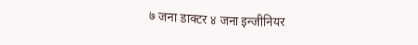७ जना डाक्टर ४ जना इन्जीनियर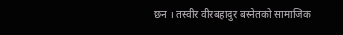छन । तस्वीर वीरबहादुर बस्नेतको सामाजिक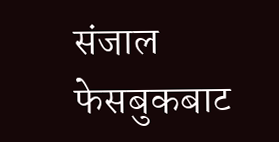संजाल फेसबुकबाट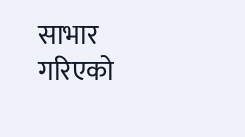साभार गरिएको